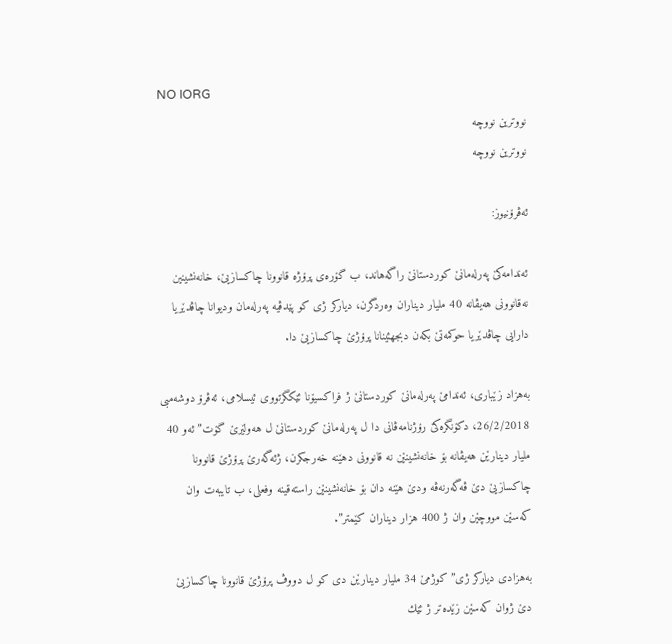NO IORG
نووترين نووچه
نووترين نووچه

ئه‌ڤرۆنيوز:

ئه‌ندامه‌كێ په‌رله‌مانێ كوردستانێ راگه‌هاند، ب گۆره‌ى پرۆژه‌ قانوونا چاكسازيێ، خانه‌نشينين نه‌قانوونى هه‌يڤانه‌ 40 مليار ديناران وه‌ردگرن، دياركر ژى كو پێدڤيه‌ په‌رله‌مان وديوانا چاڤدێريا دارايى چاڤدێريا حوكمه‌تێ بكه‌ن دبجهئينانا پرۆژێ چاكسازيێ دا.

به‌هزاد زێبارى، ئه‌ندامێ په‌رله‌مانێ كوردستانێ ژ فراكسيۆنا ئێكگرتووى ئيسلامى، ئه‌ڤرۆ دوشه‌مبى 26/2/2018، دكۆنگره‌كێ رۆژنامه‌ڤانى دا ل په‌رله‌مانێ كوردستانێ ل هه‌ولێرێ گۆت” ئه‌و 40 مليار دينارێن هه‌يڤانه‌ بۆ خانه‌نشينێن نه‌ قانوونى دهێنه‌ خه‌رجكرن، ژئه‌گه‌رێ پرۆژێ قانوونا چاكسازيێ دێ ڤه‌گه‌رنه‌ڤه‌ ودێ هێنه‌ دان بۆ خانه‌نشينێن راسته‌قينه‌ وفعلى، ب تايبه‌ت وان كه‌سێن مووچێن وان ژ 400 هزار ديناران كێمتر”.

به‌هزادى دياركر ژى” كوژمێ 34 مليار دينارێن دى كو ل دووڤ پرۆژێ قانوونا چاكسازيێ دێ ژوان كه‌سێن زێده‌تر ژ ئێك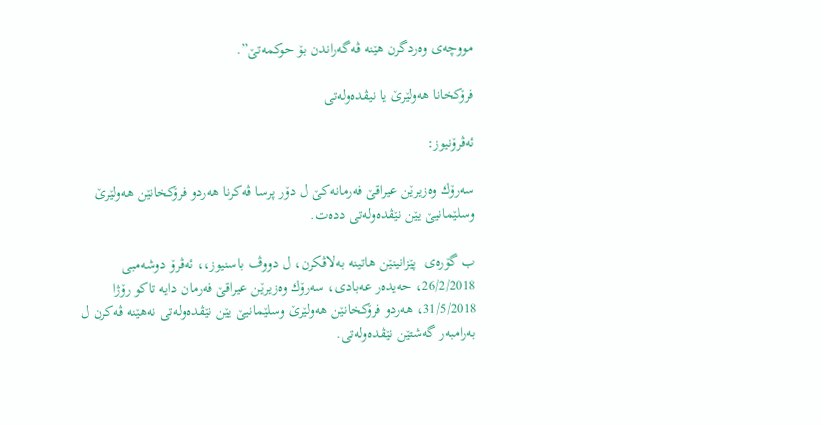مووچه‌ى وه‌ردگرن هێنه‌ ڤه‌گه‌راندن بۆ حوكمه‌تێ”.

فرۆكخانا هه‌ولێرێ يا نيڤده‌وله‌تى

ئه‌ڤرۆنيوز:

سه‌رۆك وه‌زيرێن عيراقێ فه‌رمانه‌كێ ل دۆر پرسا ڤه‌كرنا هه‌ردو فرۆكخانێن هه‌ولێرێ وسلێمانيێ يێن نێڤده‌وله‌تى دده‌ت.

ب گۆره‌ى  پێزانينێن هاتينه‌ به‌لاڤكرن، ل دووڤ باسنيوز،، ئه‌ڤرۆ دوشه‌مبى 26/2/2018، حه‌يده‌ر عه‌بادى، سه‌رۆك وه‌زيرێن عيراقێ فه‌رمان دايه‌ تاكو رۆژا 31/5/2018، هه‌ردو فرۆكخانێن هه‌ولێرێ وسلێمانيێ يێن نێڤده‌وله‌تى نه‌هێنه‌ ڤه‌كرن ل به‌رامبه‌ر گه‌شتێن نێڤده‌وله‌تى.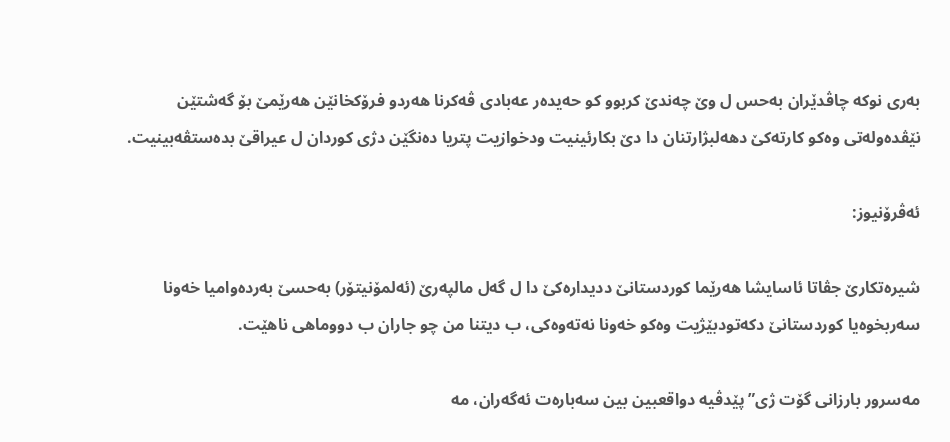به‌رى نوكه‌ چاڤدێران به‌حس ل وێ چه‌ندێ كربوو كو حه‌يده‌ر عه‌بادى ڤه‌كرنا هه‌ردو فرۆكخانێن هه‌رێمێ بۆ گه‌شتێن نێڤده‌وله‌تى وه‌كو كارته‌كێ دهه‌لبژارتنان دا دێ بكارئينيت ودخوازيت پتريا ده‌نگێن دژى كوردان ل عيراقێ بده‌ستڤه‌بينيت.

ئه‌ڤرۆنيوز:

شيره‌تكارێ جڤاتا ئاسايشا هه‌رێما كوردستانێ دديداره‌كێ دا ل گه‌ل مالپه‌رێ (ئه‌لمۆنيتۆر) به‌حسێ به‌رده‌واميا خه‌ونا سه‌ربخوه‌يا كوردستانێ دكه‌تودبێژيت وه‌كو خه‌ونا نه‌ته‌وه‌كى، ب ديتنا من چو جاران ب دووماهى ناهێت.

مه‌سرور بارزانى گۆت ژى” پێدڤيه‌ دواقعبين بين سه‌باره‌ت ئه‌گه‌ران، مه‌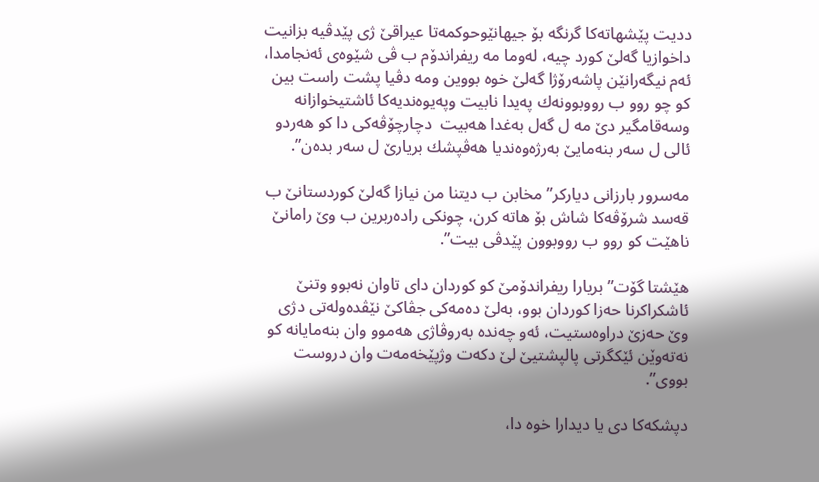دديت پێشهاته‌كا گرنگه‌ بۆ جيهانێوحوكمه‌تا عيراقێ ژى پێدڤيه‌ بزانيت داخوازيا گه‌لێ كورد چيه‌، له‌وما مه‌ ريفراندۆم ب ڤى شێوه‌ى ئه‌نجامدا، ئه‌م نيگه‌رانێن پاشه‌رۆژا گه‌لێ خوه‌ بووين ومه‌ دڤيا پشت راست بين كو چو روو ب رووبوونه‌ك په‌يدا نابيت وپه‌يوه‌نديه‌كا ئاشتيخوازانه‌ وسه‌قامگير دێ مه‌ ل گه‌ل به‌غدا هه‌بيت  دچارچۆڤه‌كى دا كو هه‌ردو ئالى ل سه‌ر بنه‌مايێ به‌رژه‌وه‌نديا هه‌ڤپشك بريارێ ل سه‌ر بده‌ن”.

مه‌سرور بارزانى دياركر” مخابن ب ديتنا من نيازا گه‌لێ كوردستانێ ب قه‌سد شرۆڤه‌كا شاش بۆ هاته‌ كرن، چونكى راده‌ربرين ب وێ رامانێ ناهێت كو روو ب رووبوون پێدڤى بيت”.

هێشتا گۆت” بريارا ريفراندۆمێ كو كوردان داى تاوان نه‌بوو وتنێ ئاشكراكرنا حه‌زا كوردان بوو، به‌لێ ده‌مه‌كى جڤاكێ نێڤده‌وله‌تى دژى وێ حه‌زێ دراوه‌ستيت، ئه‌و چه‌نده‌ به‌روڤاژى هه‌موو وان بنه‌مايانه‌ كو نه‌ته‌وێن ئێكگرتى پالپشتيێ لێ دكه‌ت وژپێخه‌مه‌ت وان دروست بووى”.

دپشكه‌كا دى يا ديدارا خوه‌ دا،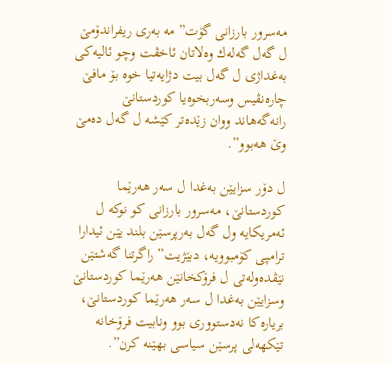مه‌سرور بارزانى گۆت” مه‌ به‌رى ريفراندۆمێ ل گه‌ل گه‌له‌ك وه‌لاتان ئاخڤت وچو ئاليه‌كى به‌غداژى ل گه‌ل بيت دژايه‌تيا خوه‌ بۆ مافێ چاره‌نڤيس وسه‌ربخوه‌يا كوردستانێ رانه‌گه‌هاند ووان زێده‌تر كێشه‌ ل گه‌ل ده‌مێ وێ هه‌بوو”.

ل دۆر سزايێن به‌غدا ل سه‌ر هه‌رێما كوردستانێ، مه‌سرور بارزانى كو نوكه‌ ل ئه‌مريكايه‌ ول گه‌ل به‌رپرسێن بلند يێن ئيدارا ترامپى كۆمبوويه‌، دبێژيت” راگرتنا گه‌شتێن نێڤده‌وله‌تى ل فرۆكخانێن هه‌رێما كوردستانێ وسزايێن به‌غدا ل سه‌ر هه‌رێما كوردستانێ، برياره‌كا نه‌دستوورى بوو ونابيت فرۆخانه‌ تێكهه‌لى پرسێن سياسى بهێنه‌ كرن”.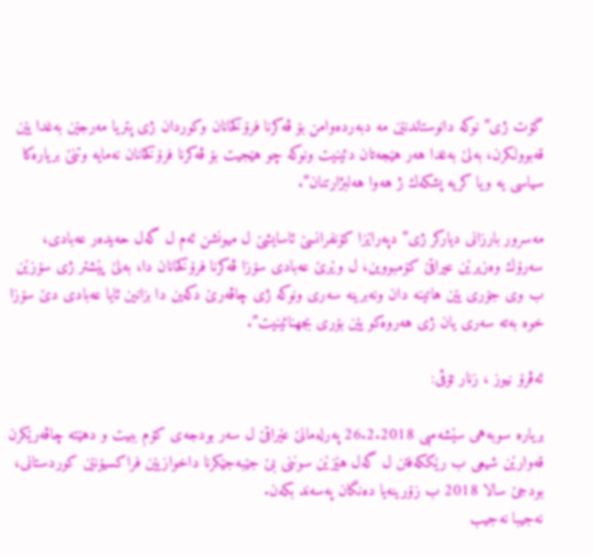گۆت ژى” نوكه‌ دانوستاندنێن مه‌ دبه‌رده‌وامن بۆ ڤه‌كرنا فرۆكخانان وكوردان ژى پتريا مه‌رجێن به‌غدا يێن قه‌بوولكرن، به‌لێ به‌غدا هه‌ر هێجه‌تان دئينيت ونوكه‌ چو هێجيت بۆ ڤه‌كرنا فرۆكخانان نه‌مايه‌ وتنێ برياره‌كا سياسى يه‌ ويا كريه‌ پشكه‌ك ژ هه‌وا هه‌لبژارتنان”.

مه‌سرور بارزانى دياركر ژى” دپه‌راێزا كۆنفرانسێ ئاسايشێ ل ميونشن ئه‌م ل گه‌ل حه‌يده‌ر عه‌بادى، سه‌رۆك وه‌زيرێن عيراقێ كۆمبووين، ل وێرێ عه‌بادى سۆزا ڤه‌كرنا فرۆكخانان دا، به‌لێ پێشتر ژى سۆزێن ب وى جۆرى يێن هاتينه‌ دان ونه‌برينه‌ سه‌رى ونوكه‌ ژى چاڤه‌رێ دكه‌ين دا بزانين ئايا عه‌بادى دێ سۆزا خوه‌ به‌ته‌ سه‌رى يان ژى هه‌روه‌كو يێن بۆرى بجهنائينيت”.

ئەڤرۆ نیوز ، زنار تۆڤی:

بریاره سوبەهی سێشەمبی 26.2.2018 پەرلەمانێ عێراقێ ل سەر بودجەی کۆم ببیت و دهێتە چاڤەرێکرن قەوارێن شیعی ب رێككەفتن ل گەل هێزێن سوننی بێ جێبەجێکرنا داخوازیێن فراكسیۆنێن كوردستانی، بودجێ سالا 2018 ب زۆرینەیا دەنگان پەسەند بکەن.
نەجیبا نەجیب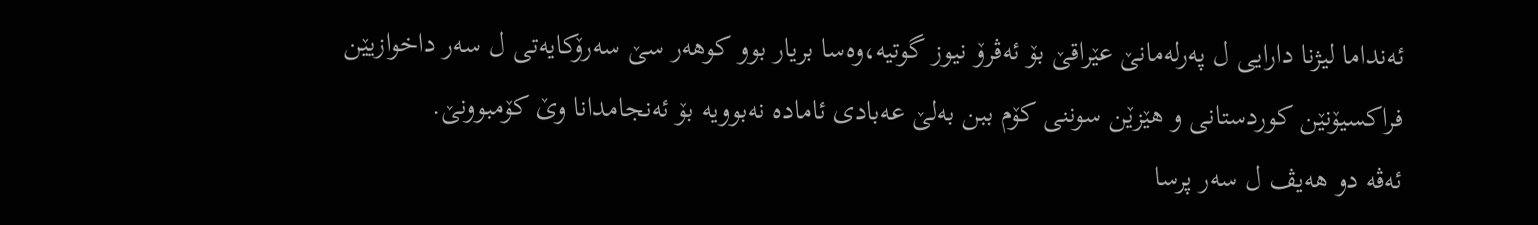ئەنداما لیژنا دارایی ل پەرلەمانێ عێراقێ بۆ ئەڤرۆ نیوز گوتیە،وەسا بریار بوو کوهەر سێ سەرۆكایەتی ل سەر داخوازیێن فراكسیۆنێن كوردستانی و هێزێن سوننی كۆم ببن بەلێ عەبادی ئامادە نەبوویە بۆ ئەنجامدانا وێ كۆمبوونێ.
ئەڤە دو هەیڤ ل سەر پرسا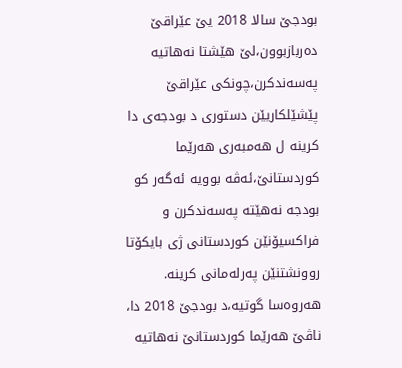بودجێ سالا 2018 یێ عێراقێ دەربازبوون،لێ هێشتا نەهاتیە پەسەندکرن،چونکی عێراقێ پێشێلکاریێن دستوری د بودجەی دا کرینە ل هەمبەری هەرێما كوردستانێ،ئەڤە بوویە ئەگەر کو بودجە نەهێتە پەسەندکرن و فراکسیۆنێن کوردستانی ژی بایکۆتا روونشتنێن پەرلەمانی کرینە.
هەروەسا گوتیە،د بودجێ 2018 دا، ناڤێ هەرێما كوردستانێ نەهاتیە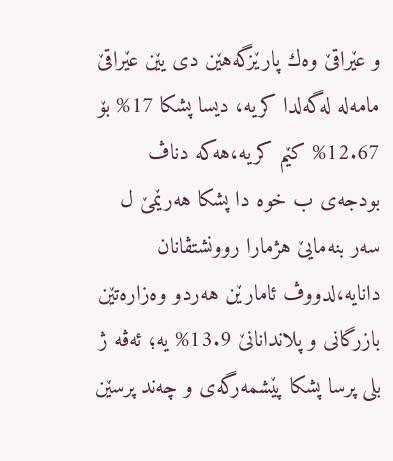و عێراقێ وەك پارێزگەهێن دی یێن عێراقێ مامەلە لەگەلدا كریە، دیسا پشكا 17% بۆ 12.67% كێم كریە،هەکە دناڤ بودجەی ب خوە دا پشكا هەرێمێ ل سەر بنەمایێ هژمارا روونشتڤانان دانایە،لدووڤ ئامارێن هەردو وەزارەتێن بازرگانی و پلاندانانێ 13.9% یە؛ ئەڤە ژ بلی پرسا پشكا پێشمەرگەی و چەند پرسێن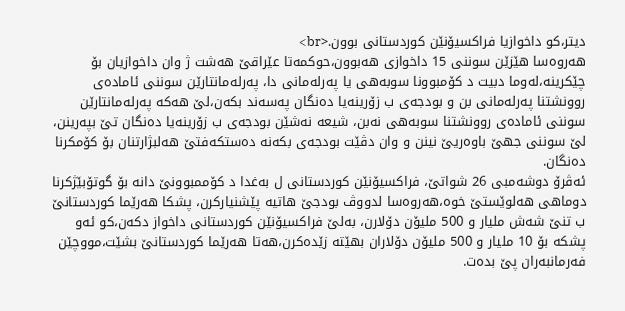دیتر،کو داخوازیا فراكسیۆنێن كوردستانی بوون.<br>
هەروەسا هێزێن سوننی 15 داخوازی هەبوون،حوکمەتا عێراقێ هەشت ژ وان داخوازیان بۆ چێکرینە،لەوما دبیت د كۆمبوونا سوبەهی یا پەرلەمانی دا، پەرلەمانتارێن سوننی ئامادەی روونشتنا پەرلەمانی بن و بودجەی ب زۆرینەیا دەنگان پەسەند بکەن،لێ هەکە پەرلەمانتارێن سوننی ئامادەی روونشتنا سوبەهی نەبن، شیعە نەشێن بودجەی ب زۆرینەیا دەنگان تێ بپەرینن، لێ سوننی جهێ باوەریێ نینن و وان دڤێت بودجەی بكەنە دەستكەفتێ هەلبژارتنان بۆ كۆمكرنا دەنگان.
ئەڤرۆ دوشەمبی 26 شواتێ، فراكسیۆنێن كوردستانی ل بەغدا د كۆممبوونێ دانە بۆ گوتۆبێژکرنا دوماهی هەلوێستێ خوە،هەروەسا لدووڤ بودجێ هاتیە پێشنیاركرن، پشكا هەرێما كوردستانێ ب تنێ شەش ملیار و 500 ملیۆن دۆلارن، بەلێ فراكسیۆنێن كوردستانی داخواز دكەن،کو ئەو پشكە بۆ 10 ملیار و 500 ملیۆن دۆلاران بهێته زێدەکرن،هەتا هەرێما كوردستانێ بشێت،مووچێن فەرمانبەران پێ بدەت.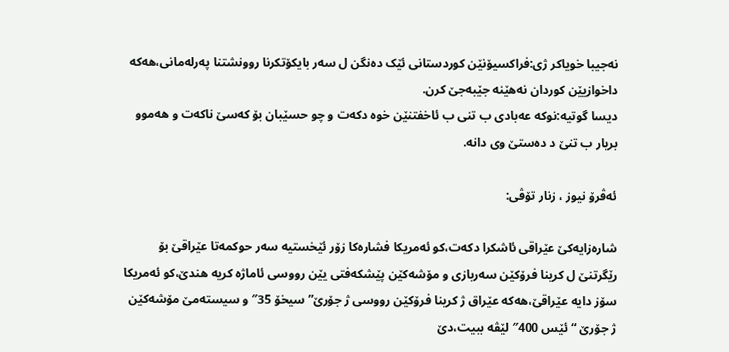نەجیبا خویاکر ژی:فراكسیۆنێن كوردستانی ئێک دەنگن ل سەر بایكۆتكرنا روونشتنا پەرلەمانی،هەکە داخوازیێن كوردان نەهێنە جێبەجێ کرن.
دیسا گوتیە:نوکە عەبادی ب تنی ب ئاخفتنێن خوه دکەت و چو حسێبان بۆ کەسێ ناکەت و هەموو بریار ب تنێ د دەستێ وی دانه.

ئه‌ڤرۆ نیوز ، زنار تۆڤى:

شاره‌زایه‌كێ عێراقى ئاشكرا دكه‌ت،كو ئه‌مریكا فشاره‌كا زۆر ئێخستیه‌ سه‌ر حوكمه‌تا عێراقێ بۆ رێگرتنێ ل كرینا فرۆكێن سه‌ربازى و مۆشه‌كێن پێشكه‌فتى یێن رووسى ئاماژه‌ كریه‌ هندێ،كو ئه‌مریكا سۆز دایه‌ عێراقێ،هه‌كه‌ عێراق ژ كرینا فرۆكێن رووسى ژ جۆرێ”سیخۆ 35″ و سیسته‌مێ مۆشه‌كێن ژ جۆرێ “ئێس 400″ لێڤه‌ ببیت،دێ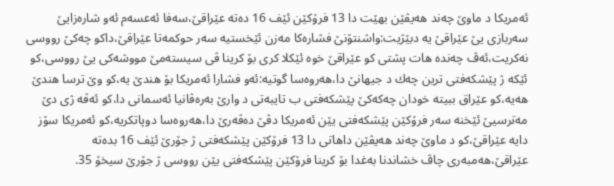ئه‌مریكا د ماوێ چه‌ند هه‌یڤێن بهێت دا 13 فرۆكێن ئێف 16 ده‌ته‌ عێراقێ،سه‌فا ئه‌عسه‌م ئه‌و شاره‌زایێ سه‌ربازى یێ عێراقێ یه‌ دبێژیت:واشنتۆنێ فشاره‌كا مه‌زن ئێخستیه‌ سه‌ر حوكمه‌تا عێراقێ،داكو چه‌كێ رووسى نه‌كریت،ئه‌ڤ چه‌نده‌ هات پشتى كو عێراقێ خوه‌ ئێكلا كرى بۆ كرینا ڤى سیسته‌مێ مووشه‌كى یێ رووسى،كو ئێكه‌ ژ پێشكه‌فتى ترین چه‌ك د جیهانێ دا،هه‌روه‌سا گوتیه‌:ئه‌و فشارا ئه‌مریكا بۆ هندێ یه‌،كو وێ ترسا هندێ هه‌یه‌،كو عێراق ببیته‌ خودان چه‌كه‌كێ پێشكه‌فتى ب تایبه‌تى د وارێ به‌ره‌ڤانیا ئه‌سمانى دا،كو ئه‌ڤه‌ ژى دێ مه‌ترسیێ ئێخنه‌ سه‌ر فرۆكێن پێشكه‌فتى یێن ئه‌مریكا دڤێ ده‌ڤه‌رێ دا،هه‌روه‌سا دوپاتكریه‌،كو ئه‌مریكا سۆز دایه‌ عێراقێ،كو د ماوێ چه‌ند هه‌یڤێن داهاتى دا 13 فرۆكێن پێشكه‌فتى ژ جۆرێ ئێف 16 بده‌ته‌ عێراقێ،هه‌مبه‌رى چاڤ خشاندنا به‌غدا بۆ كرینا فرۆكێن پێشكه‌فتى یێن رووسى ژ جۆرێ سیخۆ 35.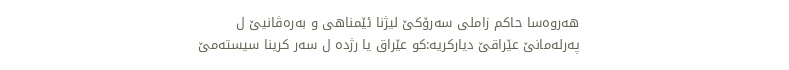هه‌روه‌سا حاكم زاملى سه‌رۆكێ لیژنا ئێمناهى و به‌ره‌ڤانیێ ل په‌رله‌مانێ عێراقێ دیاركریه‌:كو عێراق یا رژده‌ ل سه‌ر كرینا سیسته‌مێ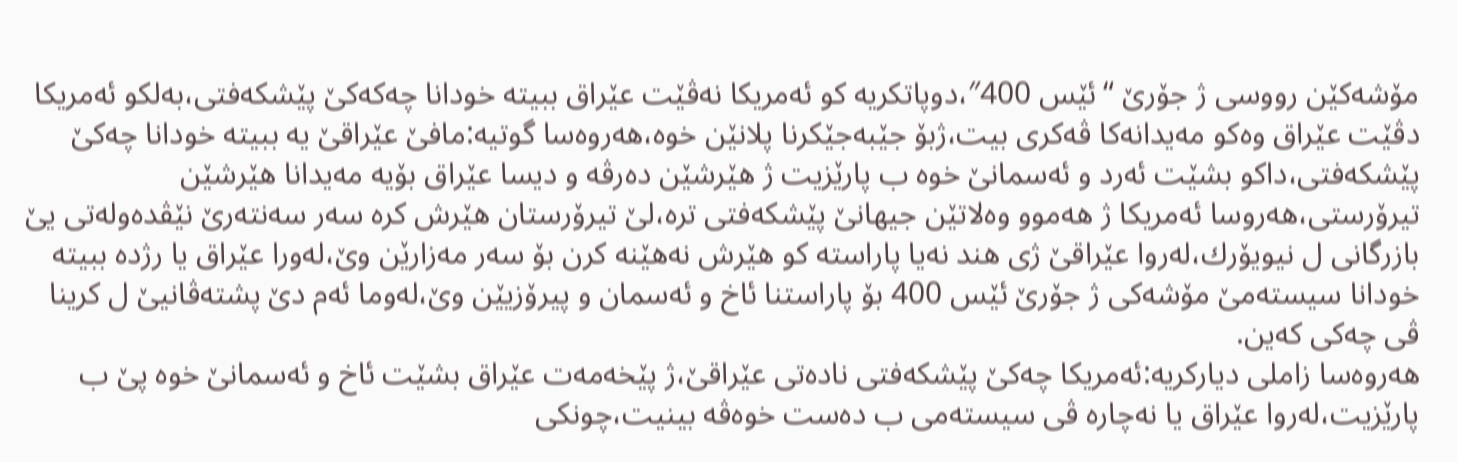مۆشه‌كێن رووسى ژ جۆرێ “ئێس 400″،دوپاتكریه‌ كو ئه‌مریكا نه‌ڤێت عێراق ببیته‌ خودانا چه‌كه‌كێ پێشكه‌فتى،به‌لكو ئه‌مریكا دڤێت عێراق وه‌كو مه‌یدانه‌كا ڤه‌كرى بیت،ژبۆ جێبه‌جێكرنا پلانێن خوه‌،هه‌روه‌سا گوتیه‌:مافێ عێراقێ یه‌ ببیته‌ خودانا چه‌كێ پێشكه‌فتى،داكو بشێت ئه‌رد و ئه‌سمانێ خوه‌ ب پارێزیت ژ هێرشێن ده‌رڤه‌ و دیسا عێراق بۆیه‌ مه‌یدانا هێرشێن تیرۆرستى،هه‌روسا ئه‌مریكا ژ هه‌موو وه‌لاتێن جیهانێ پێشكه‌فتى تره‌،لێ تیرۆرستان هێرش كره‌ سه‌ر سه‌نته‌رێ نێڤده‌وله‌تى یێ بازرگانى ل نیویۆرك،له‌روا عێراقێ ژى هند نه‌یا پاراسته‌ كو هێرش نه‌هێنه‌ كرن بۆ سه‌ر مه‌زارێن وێ،له‌ورا عێراق یا رژده‌ ببیته‌ خودانا سیسته‌مێ مۆشه‌كى ژ جۆرێ ئێس 400 بۆ پاراستنا ئاخ و ئه‌سمان و پیرۆزیێن وێ،له‌وما ئه‌م دێ پشته‌ڤانیێ ل كرینا ڤى چه‌كى كه‌ین.
هه‌روه‌سا زاملى دیاركریه‌:ئه‌مریكا چه‌كێ پێشكه‌فتى ناده‌تى عێراقێ،ژ پێخه‌مه‌ت عێراق بشێت ئاخ و ئه‌سمانێ خوه‌ پێ ب پارێزیت،له‌روا عێراق یا نه‌چاره‌ ڤى سیسته‌مى ب ده‌ست خوه‌ڤه‌ بینیت،چونكى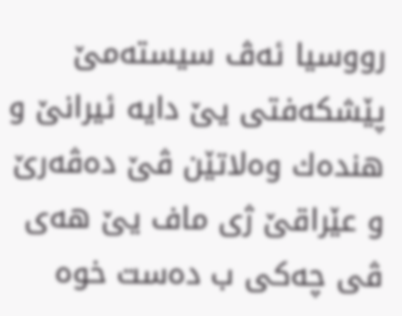رووسیا ئه‌ڤ سیسته‌مێ پێشكه‌فتى یێ دایه‌ ئیرانێ و هنده‌ك وه‌لاتێن ڤێ ده‌ڤه‌رێ و عێراقێ ژى ماف یێ هه‌ى ڤى چه‌كى ب ده‌ست خوه‌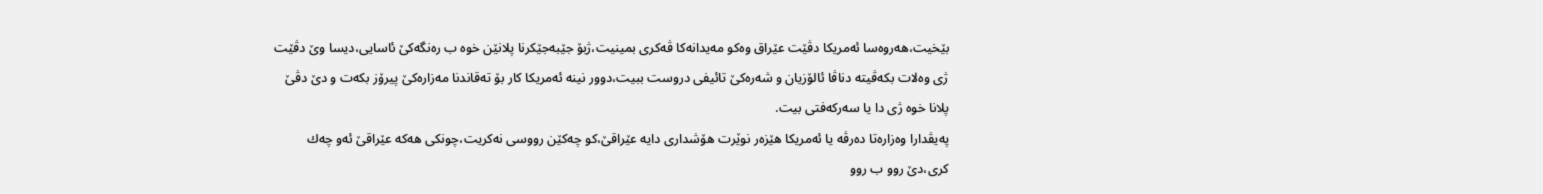بێخیت،هه‌روه‌سا ئه‌مریكا دڤێت عێراق وه‌كو مه‌یدانه‌كا ڤه‌كرى بمینیت،ژبۆ جێبه‌جێكرنا پلانێن خوه‌ ب ره‌نگه‌كێ ئاسایى،دیسا وێ دڤێت ژى وه‌لات بكه‌ڤیته‌ دناڤا ئالۆزیان و شه‌ره‌كێ تائیفى دروست ببیت،دوور نینه‌ ئه‌مریكا كار بۆ ته‌قاندنا مه‌زاره‌كێ پیرۆز بكه‌ت و دێ دڤێ پلانا خوه‌ ژى دا یا سه‌ركه‌فتى بیت.
په‌یڤدارا وه‌زاره‌تا ده‌رڤه‌ یا ئه‌مریكا هێزه‌ر نوێرت هۆشدارى دایه‌ عێراقێ،كو چه‌كێن رووسى نه‌كریت،چونكى هه‌كه‌ عێراقێ ئه‌و چه‌ك كرى،دێ روو ب روو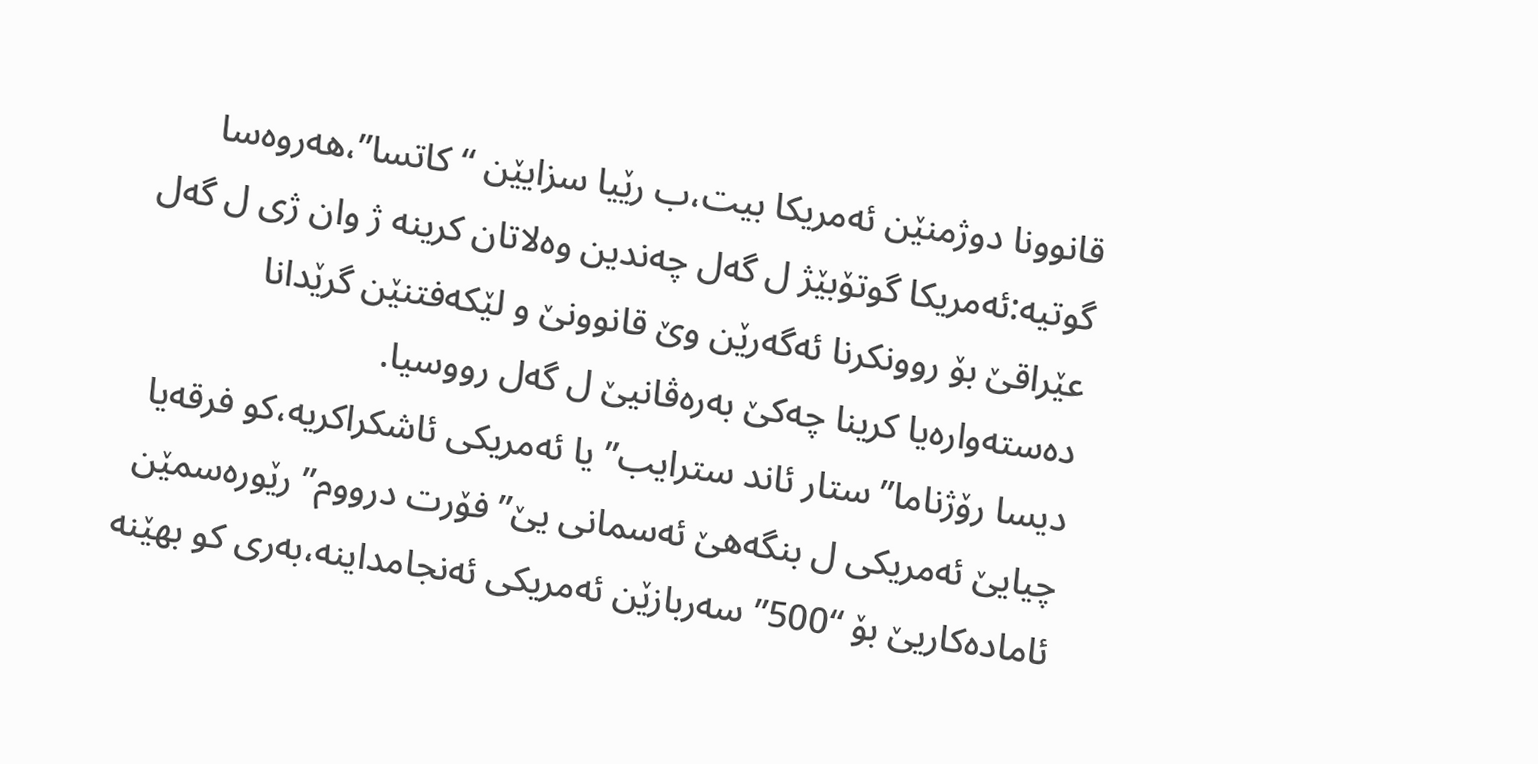قانوونا دوژمنێن ئه‌مریكا بیت،ب رێیا سزایێن “كاتسا”،هه‌روه‌سا گوتیه‌:ئه‌مریكا گوتۆبێژ ل گه‌ل چه‌ندین وه‌لاتان كرینه‌ ژ وان ژى ل گه‌ل عێراقێ بۆ روونكرنا ئه‌گه‌رێن وێ قانوونێ و لێكه‌فتنێن گرێدانا ده‌سته‌واره‌یا كرینا چه‌كێ به‌ره‌ڤانیێ ل گه‌ل رووسیا.
دیسا رۆژناما”ستار ئاند سترایب” یا ئه‌مریكى ئاشكراكریه‌،كو فرقه‌یا چیایێ ئه‌مریكى ل بنگه‌هێ ئه‌سمانى یێ”فۆرت درووم” رێوره‌سمێن ئاماده‌كاریێ بۆ “500” سه‌ربازێن ئه‌مریكى ئه‌نجامداینه‌،به‌رى كو بهێنه‌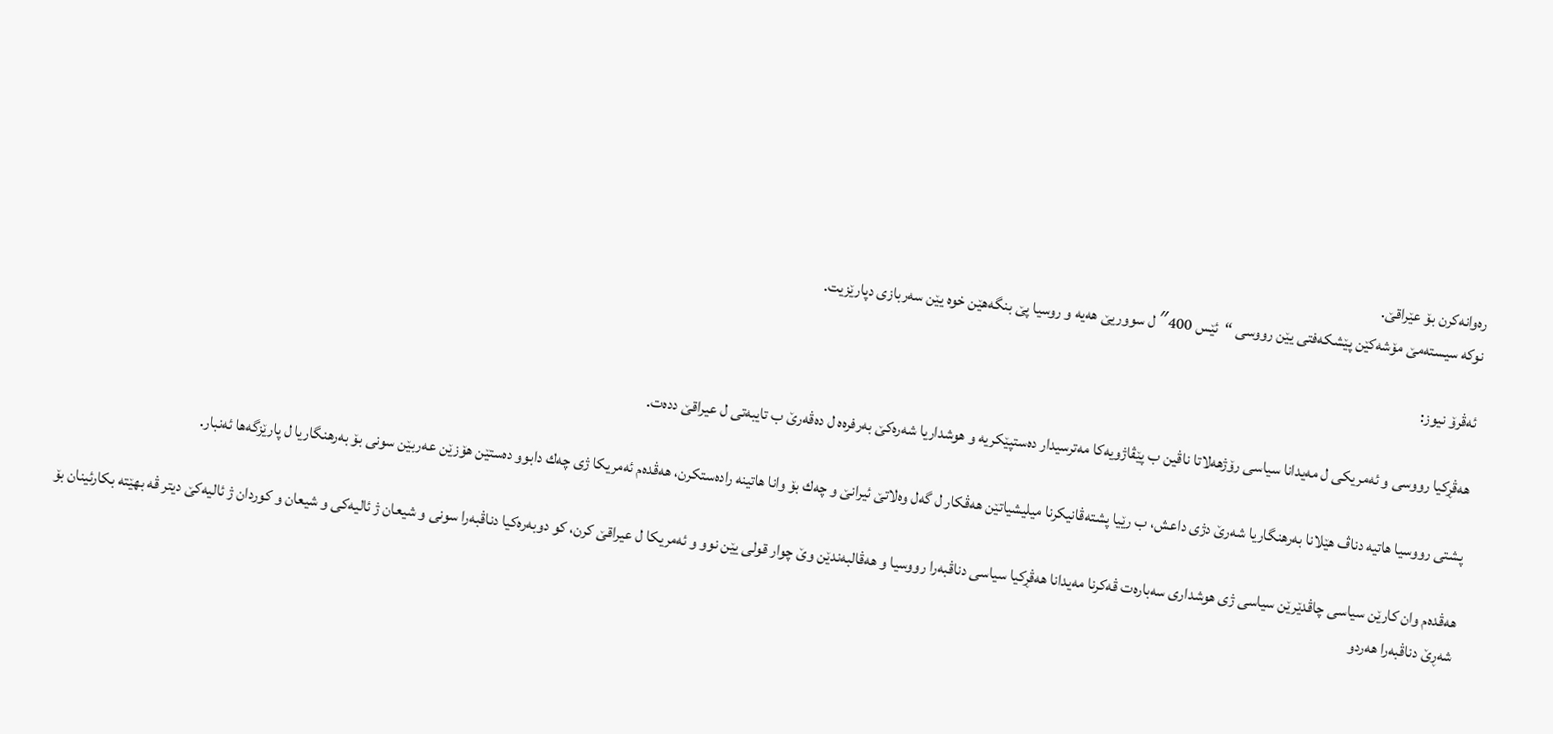ره‌وانه‌كرن بۆ عێراقێ.
نوكه‌ سیسته‌مێ مۆشه‌كێن پێشكه‌فتى یێن رووسى “ئێس 400″ ل سووریێ هه‌یه‌ و روسیا پێ بنگه‌هێن خوه‌ یێن سه‌ربازى دپارێزیت.

ئه‌ڤرۆ نيوز:

هه‌ڤڕكیا رووسی و ئه‌مریكی ل مه‌یدانا سیاسی رۆژهه‌لاتا ناڤین ب پێڤاژویه‌كا مه‌ترسیدار ده‌ستپێكریه‌ و هوشداریا شه‌ره‌كێ‌ به‌رفره‌ه ل ده‌ڤه‌رێ‌ ب تایبه‌تی ل عیراقێ‌ دده‌ت.

پشتی رووسیا هاتیه‌ دناڤ هێلانا به‌رهنگاریا شه‌رێ‌ دژی داعش، ب رێیا پشته‌ڤانیكرنا میلیشیاتێن هه‌ڤكار ل گه‌ل وه‌لاتێ‌ ئیرانێ‌ و چه‌ك بۆ وانا هاتینه‌ راده‌ستكرن، هه‌ڤده‌م ئه‌مریكا ژی چه‌ك دابوو ده‌ستێن هۆزێن عه‌ربێن سونی بۆ به‌رهنگاریا ل پارێزگه‌ها ئه‌نبار.

هه‌ڤده‌م وان كارێن سیاسی چاڤدێرێن سیاسی ژی هوشداری سه‌باره‌ت ڤه‌كرنا مه‌یدانا هه‌ڤڕكیا سیاسی دناڤبه‌را رووسیا و هه‌ڤالبه‌ندێن وێ‌ چوار قولی یێن نوو و ئه‌مریكا ل عیراقێ‌ كرن، كو دوبه‌ره‌كیا دناڤبه‌را سونی و شیعان ژ ئالیه‌كی و شیعان و كوردان ژ ئالیه‌كێ‌ دیتر ڤه‌ بهێته‌ بكارئینان بۆ شه‌ڕێ‌ دناڤبه‌را هه‌ردو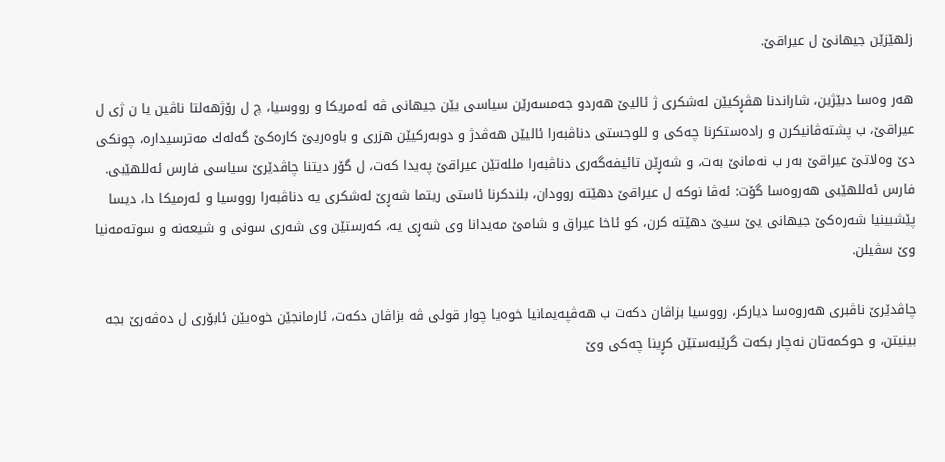زلهێزێن جیهانێ‌ ل عیراقێ‌.

هه‌ر وه‌سا دبێژین، شاراندنا هڤڕكیێن له‌شكری ژ ئالیێ‌ هه‌ردو جه‌مسه‌رێن سیاسی یێن جیهانی ڤه‌ ئه‌مریكا و رووسیا، چ ل رۆژهه‌لتا ناڤین یا ن ژی ل عیراقێ‌، ب پشته‌ڤانیكرن و راده‌ستكرنا چه‌كی و للوجستی دناڤبه‌را ئالیێن هه‌ڤدژ و دوبه‌ركیێن هزری و باوه‌ریێ‌ كاره‌كێ‌ گه‌له‌ك مه‌ترسیداره‌، چونكی دێ‌ وه‌لاتێ‌ عیراقێ‌ به‌ر ب نه‌مانێ‌ به‌ت، و شه‌ڕێن تائیفه‌گه‌ری دناڤبه‌را ملله‌تێن عیراقێ‌ په‌یدا كه‌ت، ل گۆر دیتنا چاڤدێرێ‌ سیاسی فارس ئه‌للهێبی.
فارس ئه‌للهێبی هه‌روه‌سا گۆت: ئه‌ڤا نوكه‌ ل عیراقێ‌ دهێته‌ روودان، بلندكرنا ئاستی ریتما شه‌ڕێ‌ له‌شكری یه‌ دناڤبه‌را رووسیا و ئه‌رمیكا دا، دیسا پێشبینیا شه‌ره‌كێ‌ جیهانی یێ‌ سیێ‌ دهێته‌ كرن، كو ئاخا عیراق و شامێ‌ مه‌یدانا وی شه‌ڕی یه‌، كه‌رستێن وی شه‌ری سونی و شیعه‌نه‌ و سوته‌مه‌نیا وێ‌ سڤیلن.

چاڤدێرێ‌ ناڤبری هه‌روه‌سا دیاركر، رووسیا بزاڤان دكه‌ت ب هه‌ڤپه‌یمانیا خوه‌یا چوار قولی ڤه‌ بزاڤان دكه‌ت، ئارمانجێن خوه‌یێن ئابۆری ل ده‌ڤه‌رێ‌ بجه بینیتن، و حوكمه‌تان نه‌چار بكه‌ت گرێبه‌ستێن كڕینا چه‌كی وێ‌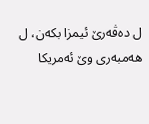ل ده‌ڤه‌رێ‌ ئیمزا بكه‌ن، ل هه‌مبه‌ری وێ‌ ئه‌مریكا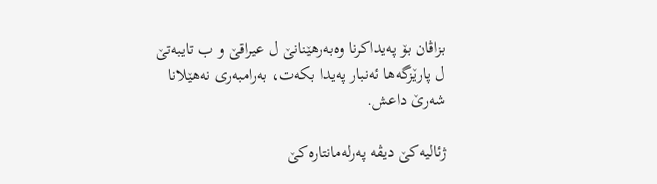بزاڤان بۆ په‌یداكرنا وه‌به‌رهێنانێ‌ ل عیراقێ‌ و ب تایبه‌تێ‌ ل پارێزگه‌ها ئه‌نبار په‌یدا بكه‌ت، به‌رامبه‌ری نه‌هێلانا شه‌رێ‌ داعش.

ژئالیه‌كێ‌ دیڤه‌ په‌رله‌مانتاره‌كێ‌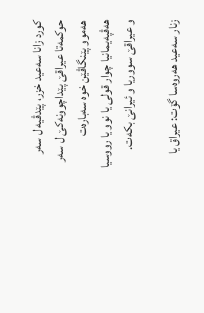كورد زانا سه‌عید خزر، پێدڤیه‌ ل سه‌ر حوكمه‌تا عیراقێ‌ پێداچوونه‌كێ‌ ل سه‌ر هه‌موو پێنگاڤێن خوه‌ سه‌باره‌ت هه‌ڤپه‌یمانیا چوار قولی یا نوو یا رووسیا و عیراقێ‌ سووریا و ئیرانێ‌ بكه‌ت.

زنار سه‌عید هه‌روه‌سا گۆت: عیراق یا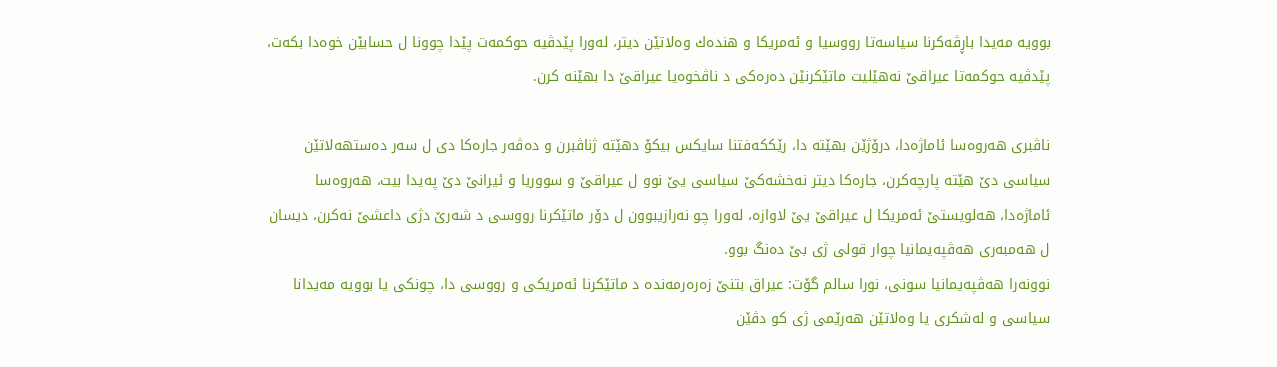بوویه‌ مه‌یدا باڕڤه‌كرنا سیاسه‌تا رووسیا و ئه‌مریكا و هنده‌ك وه‌لاتێن دیتر، له‌ورا پێدڤیه‌ حوكمه‌ت پێدا چوونا ل حسابێن خوه‌دا بكه‌ت، پێدڤیه‌ حوكمه‌تا عیراقێ‌ نه‌هێلیت ماتێكرنێن ده‌ره‌كی د ناڤخوه‌یا عیراقێ‌ دا بهێنه‌ كرن.

ناڤبری هه‌روه‌سا ئاماژه‌دا، درۆژێن بهێته‌ دا، رێككه‌فتنا سایكس بیكۆ دهێته‌ ژناڤبرن و ده‌ڤه‌ر جاره‌كا دی ل سه‌ر ده‌ستهه‌لاتێن سیاسی دێ‌ هێته‌ پارچه‌كرن، جاره‌كا دیتر نه‌خشه‌كێ‌ سیاسی یێ‌ نوو ل عیراقێ‌ و سووریا و ئیرانێ‌ دێ‌ په‌یدا بیت، هه‌روه‌سا ئاماژه‌دا، هه‌لویستێ‌ ئه‌مریكا ل عیراقێ‌ یێ‌ لاوازه‌، له‌ورا چو نه‌رازیبوون ل دۆر ماتێكرنا رووسی د شه‌رێ‌ دژی داعشێ‌ نه‌كرن، دیسان ل هه‌مبه‌ری هه‌ڤپه‌یمانیا چوار قولی ژی بێ‌ ده‌نگ بوو.
نوونه‌را هه‌ڤپه‌یمانیا سونی، نورا سالم گۆت: عیراق بتنێ‌ زه‌ره‌رمه‌نده‌ د ماتێكرنا ئه‌مریكی و رووسی دا، چونكی یا بوویه‌ مه‌یدانا سیاسی و له‌شكری یا وه‌لاتێن هه‌رێمی ژی كو دڤێن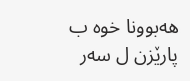هه‌بوونا خوه‌ ب پارێزن ل سه‌ر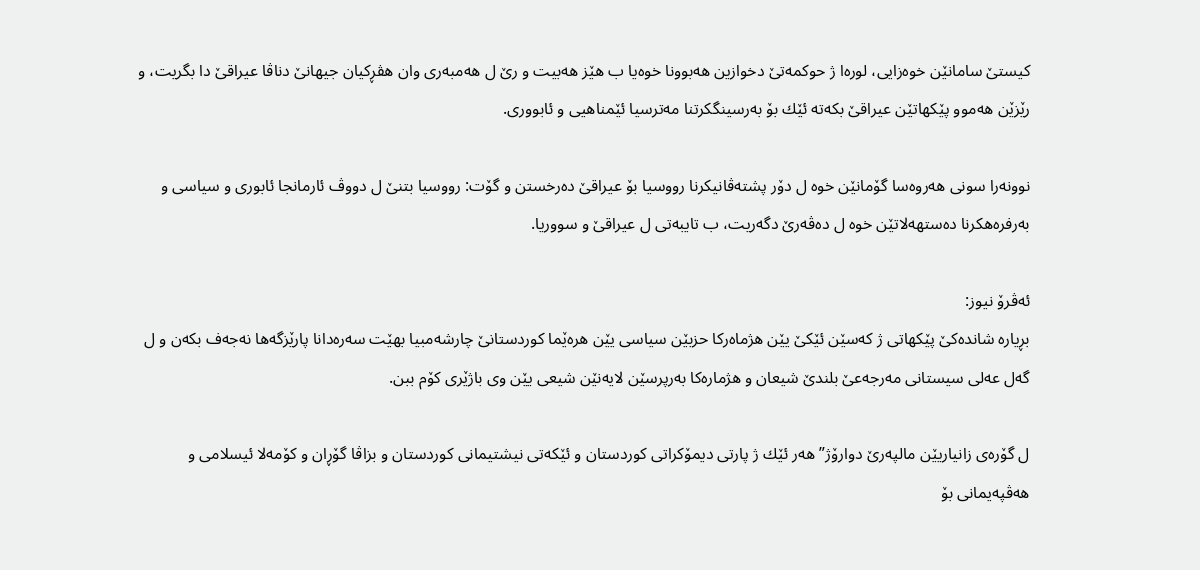كیستێ‌ سامانێن خوه‌زایی، لوره‌ا ژ حوكمه‌تێ‌ دخوازین هه‌بوونا خوه‌یا ب هێز هه‌بیت و رێ‌ ل هه‌مبه‌ری وان هڤڕكیان جیهانێ‌ دناڤا عیراقێ‌ دا بگریت، و رێزێن هه‌موو پێكهاتێن عیراقێ‌ بكه‌ته‌ ئێك بۆ به‌رسینگكرتنا مه‌ترسیا ئێمناهیی و ئابووری.

نوونه‌را سونی هه‌روه‌سا گۆمانێن خوه‌ ل دۆر پشته‌ڤانیكرنا رووسیا بۆ عیراقێ‌ ده‌رخستن و گۆت: رووسیا بتنێ‌ ل دووڤ ئارمانجا ئابوری و سیاسی و به‌رفره‌هكرنا ده‌ستهه‌لاتێن خوه‌ ل ده‌ڤه‌رێ‌ دگه‌ریت، ب تایبه‌تی ل عیراقێ‌ و سووریا.

ئه‌ڤرۆ نيوز:
بڕیاره‌ شانده‌كێ‌ پێكهاتی ژ كه‌سێن ئێكێ‌ یێن هژماه‌ركا حزبێن سیاسی یێن هره‌ێما كوردستانێ‌ چارشه‌مبیا بهێت سه‌ره‌دانا پارێزگه‌ها نه‌جه‌ف بكه‌ن و ل گه‌ل عه‌لی سیستانی مه‌رجه‌عێ‌ بلندێ‌ شیعان و هژماره‌كا به‌رپرسێن لایه‌نێن شیعی یێن وی باژێری كۆم ببن.

ل گۆره‌ی زانیاریێن مالپه‌رێ‌ دوارۆژ” هه‌ر ئێك ژ پارتی دیمۆكراتی كوردستان و ئێكه‌تی نیشتیمانی كوردستان و بزاڤا گۆڕان و كۆمه‌لا ئیسلامی و هه‌ڤپه‌یمانی بۆ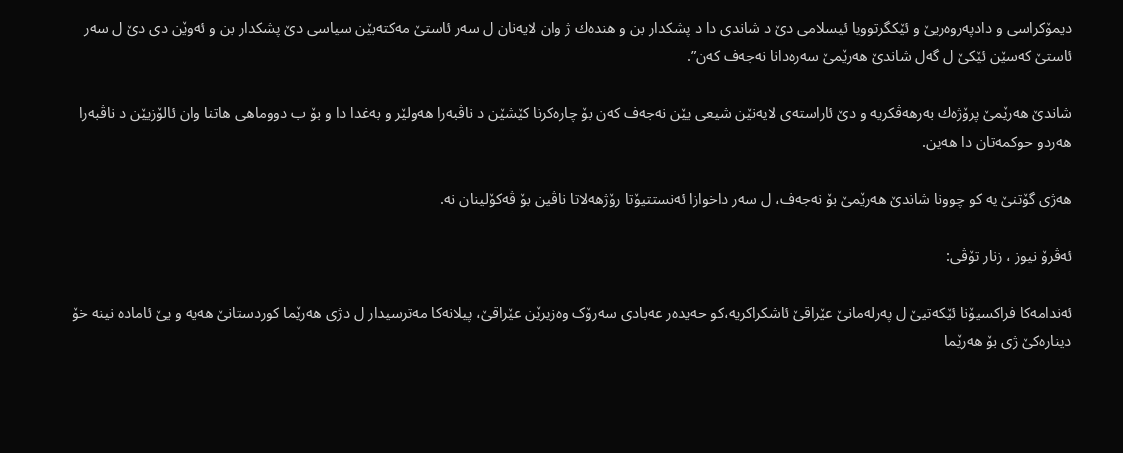دیمۆكراسی و دادپه‌روه‌ریێ‌ و ئێكگرتوویا ئیسلامی دێ‌ د شاندی دا د پشكدار بن و هنده‌ك ژ وان لایه‌نان ل سه‌ر ئاستێ‌ مه‌كته‌بێن سیاسی دێ‌ پشكدار بن و ئه‌وێن دی دێ‌ ل سه‌ر ئاستێ‌ كه‌سێن ئێكێ‌ ل گه‌ل شاندێ‌ هه‌رێمێ‌ سه‌ره‌دانا نه‌جه‌ف كه‌ن”.

شاندێ‌ هه‌رێمێ‌ پرۆژه‌ك به‌رهه‌ڤكریه‌ و دێ‌ ئاراسته‌ی لایه‌نێن شیعی یێن نه‌جه‌ف كه‌ن بۆ چاره‌كرنا كێشێن د ناڤبه‌را هه‌ولێر و به‌غدا دا و بۆ ب دووماهی هاتنا وان ئالۆزیێن د ناڤبه‌را هه‌ردو حوكمه‌تان دا هه‌ین.

هه‌ژی گۆتنێ‌ یه‌ كو چوونا شاندێ‌ هه‌رێمێ‌ بۆ نه‌جه‌ف، ل سه‌ر داخوازا ئه‌نستتیۆتا رۆژهه‌لاتا ناڤین بۆ ڤه‌كۆلینان نه‌.

ئەڤرۆ نیوز ، زنار تۆڤی:

ئەندامەکا فراکسیۆنا ئێکەتیێ ل پەرلەمانێ عێراقێ ئاشکراکریە،کو حەیدەر عەبادی سەرۆک وەزیرێن عێراقێ، پیلانەکا مەترسیدار ل دژی هەرێما کوردستانێ هەیە و یێ ئامادە نینە خۆ دینارەکێ ژی بۆ هەرێما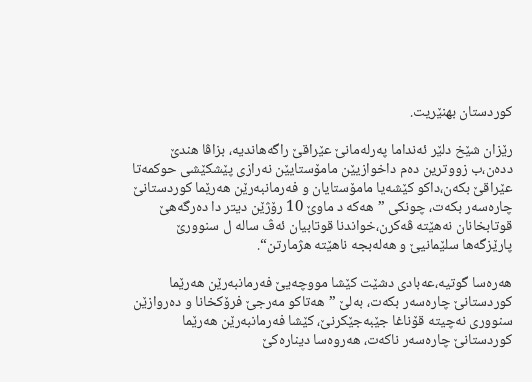کوردستان بهنێریت.

رێزان شێخ دلێر ئه‌نداما پەرلەمانێ عێراقێ راگه‌هاندیه، بزاڤا هندێ ددەن،ب زووترین دەم داخوازیێن مامۆستایێن نەرازى پێشكێشی حوکمه‌تا عێراقێ بکەن،داکو كێشه‌یا مامۆستایان و فه‌رمانبه‌رێن هه‌رێما کوردستانێ چاره‌سه‌ر بکەت، چونكی‌ ”هەکە د ماوێ‌ 10 رۆژێن دیتر ‌دا ده‌رگەهێ قوتابخانان نەهێتە ڤەکرن،خواندنا قوتابیان ئەڤ سالە ل سنوورێ پارێزگەها سلێمانیێ و هه‌له‌بجه ناهێتە‌ هژمارتن“.

هەرەسا گوتیە،عه‌بادى دشێت كێشا مووچەیێ فەرمانبەرێن هه‌رێما کوردستانێ چاره‌سه‌ر بكەت، به‌لێ ”هەتاكو مه‌رجێ فرۆكخانا و ده‌روازێن‌ سنووری نه‌چیته‌ قۆناغا جێبه‌جێكرنێ‌، كێشا فه‌رمانبه‌رێن هه‌رێما کوردستانێ چاره‌سه‌ر ناكەت، هه‌روه‌سا دینارەکێ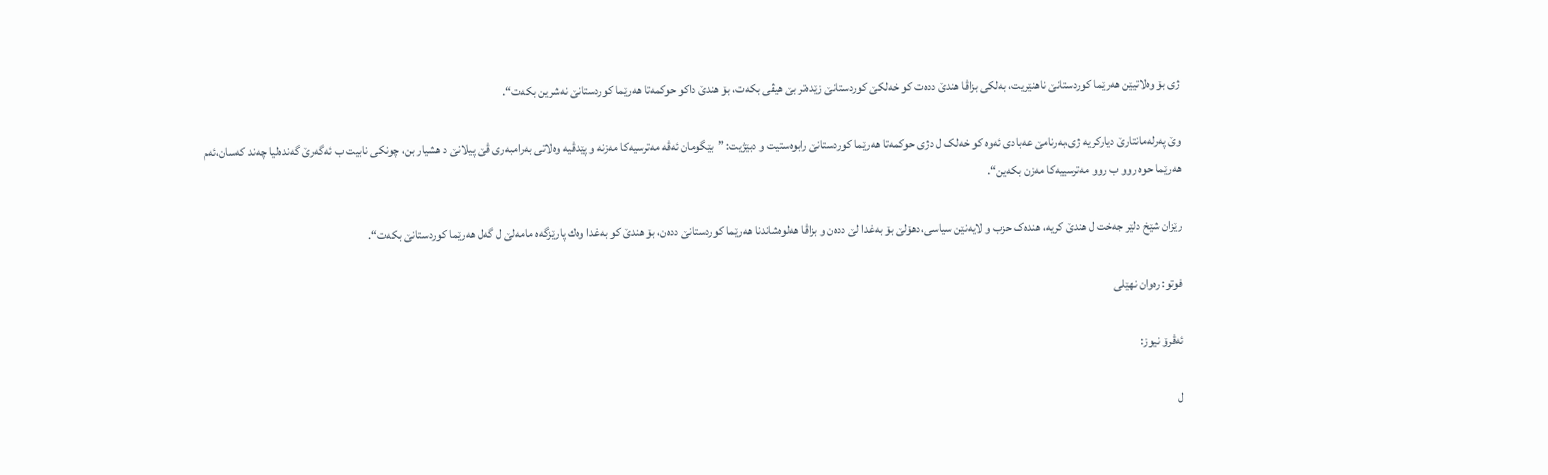ژی بۆ وەلاتیێن هەرێما کوردستانێ ناهنێریت، به‌لکی بزاڤا هندێ ددەت کو خه‌لکێ كوردستانێ زێدەتر بێ هیڤی بكەت، بۆ هندێ داکو‌ حوکمەتا هەرێما کوردستانێ نەشرین بكەت“.

وێ پەرلەمانتارێ دیارکریە ژی،بەرنامێ عه‌بادى ئه‌وه‌ کو خه‌لک ل دژى حوکمه‌تا هه‌رێما کوردستانێ رابوەستیت و دبێژیت: ”بێگومان ئه‌ڤە‌ مەترسیەکا مەزنە‌ و پێدڤیە وەلاتی به‌رامبه‌ری ڤێ پیلانێ د هشیار بن، چونكی نابیت ب ئەگەرێ گه‌نده‌لیا چه‌ند کەسان،ئەم‌ هه‌رێما حوە روو ب روو مەترسییەکا مەزن بكه‌ین‌“.

رێزان شێخ دلێر جەخت ل هندێ کریە، هندەک حزب و لایەنێن سیاسی،دهۆلێ بۆ بەغدا لێ ددەن و بزاڤا هەلوەشاندنا هەرێما کوردستانێ ددەن، بۆ هندێ کو به‌غدا وه‌ك پارێزگەه مامه‌لێ‌ ل گه‌ل هەرێما کوردستانێ بكەت“.

فوتو: ره‌وان نهێلى

ئه‌ڤرۆ نيوز:

ل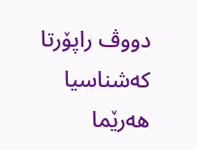دووڤ راپۆرتا كه‌شناسيا هه‌رێما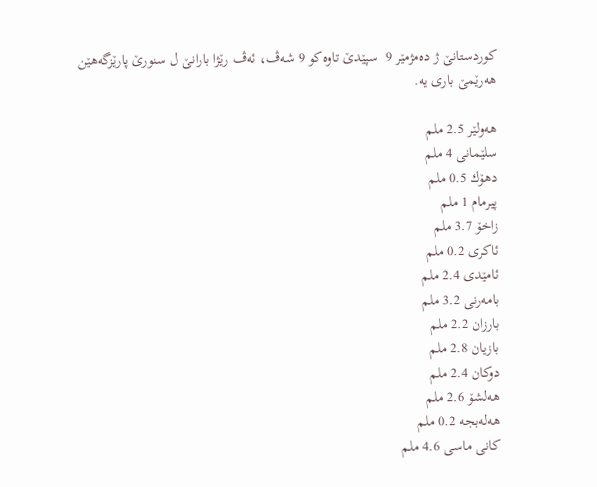كوردستانێ ژ ده‌مژمێر 9  سپێدێ تاوه‌كو 9 شه‌ڤ، ئه‌ڤ رێژا بارانێ ل سنورێ پارێزگه‌هێن هه‌رێمێ بارى يه‌.

هه‌ولێر 2.5 ملم
سلێمانى 4 ملم
دهۆك 0.5 ملم
پیرمام 1 ملم
زاخۆ 3.7 ملم
ئاكرى 0.2 ملم
ئامێدی 2.4 ملم
بامه‌رنی 3.2 ملم
بارزان 2.2 ملم
بازیان 2.8 ملم
دوكان 2.4 ملم
هه‌لشۆ 2.6 ملم
هه‌له‌بجه‌ 0.2 ملم
كانى ماسی 4.6 ملم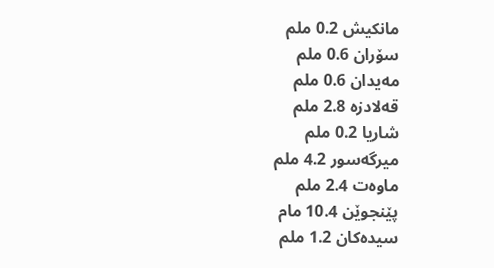مانكیش 0.2 ملم
سۆران 0.6 ملم
مه‌یدان 0.6 ملم
قه‌لادزه‌ 2.8 ملم
شاریا 0.2 ملم
میرگه‌سور 4.2 ملم
ماوەت 2.4 ملم
پێنجوێن 10.4 مام
سیدەکان 1.2 ملم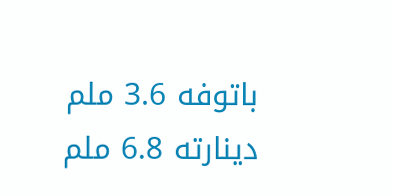باتوفە 3.6 ملم
دینارتە 6.8 ملم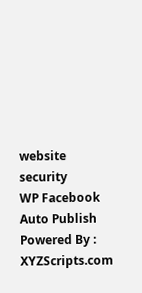website security
WP Facebook Auto Publish Powered By : XYZScripts.com